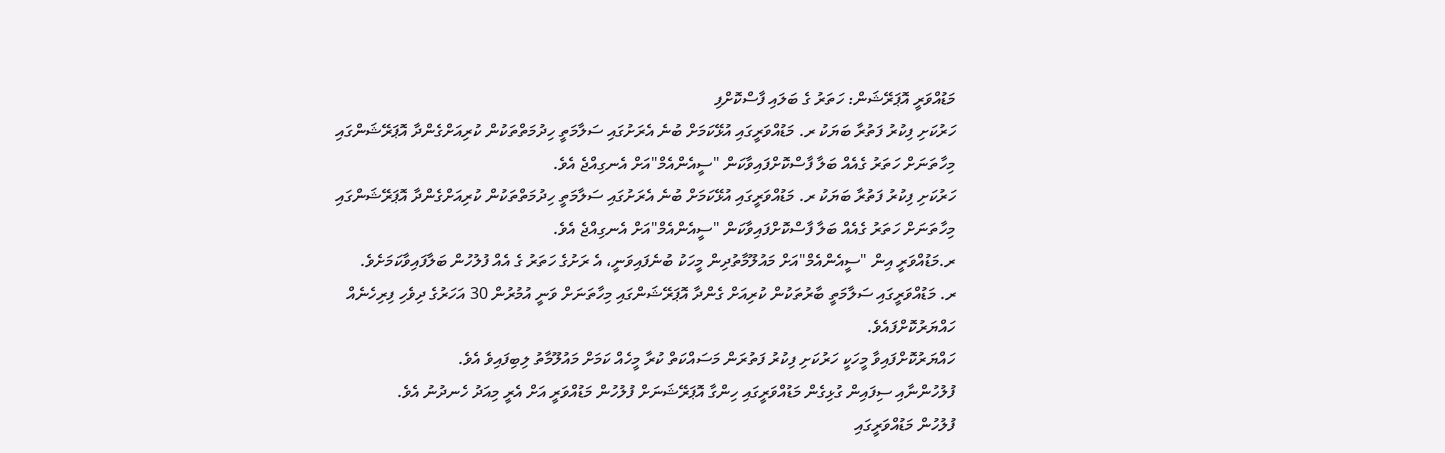މަޑުއްވަރީ އޮޕަރޭޝަން: ހަތަރު ގެ ބަލައި ފާސްކޮށްފި
ހަރުކަށި ފިކުރު ފަތުރާ ބަޔަކު ރ. މަޑުއްވަރީގައި އުޅޭކަމަށް ބުނެ އެރަށުގައި ސަލާމަތީ ހިދުމަތްތަކުން ކުރިއަށްގެންދާ އޮޕަރޭޝަންގައި މިހާތަނަށް ހަތަރު ގެއެއް ބަލާ ފާސްކޮށްފައިވާކަން "ސީއެންއެމް"އަށް އެނގިއްޖެ އެވެ.
ހަރުކަށި ފިކުރު ފަތުރާ ބަޔަކު ރ. މަޑުއްވަރީގައި އުޅޭކަމަށް ބުނެ އެރަށުގައި ސަލާމަތީ ހިދުމަތްތަކުން ކުރިއަށްގެންދާ އޮޕަރޭޝަންގައި މިހާތަނަށް ހަތަރު ގެއެއް ބަލާ ފާސްކޮށްފައިވާކަން "ސީއެންއެމް"އަށް އެނގިއްޖެ އެވެ.
ރ.މަޑުއްވަރީ އިން "ސީއެންއެމް"އަށް މައުލޫމާތުދިން މީހަކު ބުނެފައިވަނީ، އެ ރަށުގެ ހަތަރު ގެ އެއް ފުލުހުން ބަލާފައިވާކަމަށެވެ.
ރ. މަޑުއްވަރީގައި ސަލާމަތީ ބާރުތަކުން ކުރިއަށް ގެންދާ އޮޕަރޭޝަންގައި މިހާތަނަށް ވަނީ އުމުރުން 30 އަހަރުގެ ދިވެހި ފިރިހެނެއް ހައްޔަރުކޮށްފައެވެ.
ހައްޔަރުކޮށްފައިވާ މީހަކީ ހަރުކަށި ފިކުރު ފަތުރަން މަސައްކަތް ކުރާ މީހެއް ކަމަށް މައުލޫމާތު ލިބިފައިވެ އެވެ.
ފުލުހުންނާއި ސިފައިން ގުޅިގެން މަޑުއްވަރީގައި ހިންގާ އޮޕަރޭޝަނަށް ފުލުހުން މަޑުއްވަރީ އަށް އެރީ މިއަދު ހެނދުނު އެވެ.
ފުލުހުން މަޑުއްވަރީގައި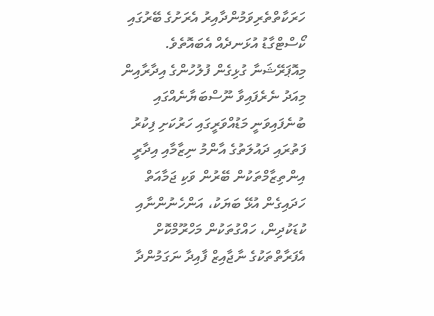ހަރަކާތްތެރިވަމުންދާއިރު އެރަށުގެ ބޭރުގައި ކޯސްޓްގާޑު އުޅަނދެއް އެބައޮތެވެ.
މިއޮޕަރޭޝަނާ ގުޅިގެން ފުލުހުންގެ އިދާރާއިން މިއަދު ނެރެފައިވާ ނޫސްބަޔާނެއްގައި ބުނެފައިވަނީ މަޑުއްވަރީގައި ހަރުކަށި ފިކުރު ފަތުރައި ދައުލަތުގެ އާންމު ނިޒާމާއި އިދާރީ އިންތިޒާމްތަކުން ބޭރުން ވަކި ޖަމާއަތް ހަދައިގެން އުޅޭ ބަޔަކު، އަންހެނުންނާއި ކުޑަކުދިން، ހައްގުތަކުން މަހްރޫމްކޮށް އެފަރާތްތަކުގެ ނާޖާއިޒް ފާއިދާ ނަގަމުންދާ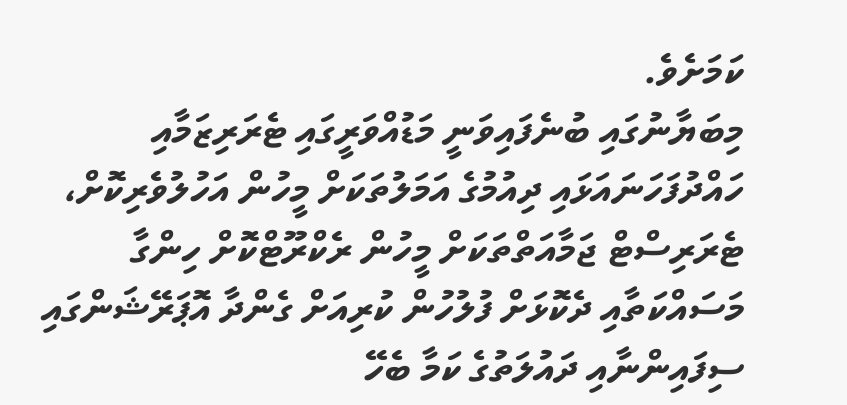ކަމަށެވެ.
މިބަޔާނުގައި ބުނެފައިވަނީ މަޑުއްވަރީގައި ޓެރަރިޒަމާއި ހައްދުފަހަނައަޅައި ދިއުމުގެ އަމަލުތަކަށް މީހުން އަހުލުވެރިކޮށް، ޓެރަރިސްޓް ޖަމާއަތްތަކަށް މީހުން ރެކްރޫޓްކޮށް ހިންގާ މަސައްކަތާއި ދެކޮޅަށް ފުލުހުން ކުރިއަށް ގެންދާ އޮޕަރޭޝަންގައި ސިފައިންނާއި ދައުލަތުގެ ކަމާ ބެހޭ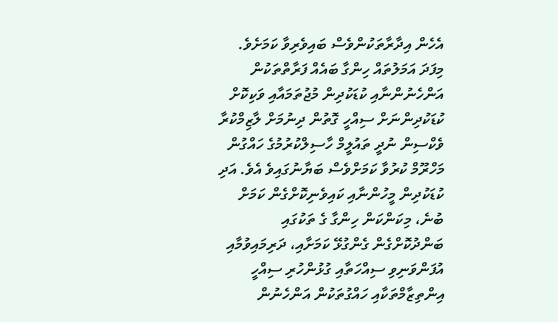އެހެން އިދާރާތަކުންވެސް ބައިވެރިވާ ކަމަށެވެ.
މިފަދަ އަމަލުތައް ހިންގާ ބައެއް ފަރާތްތަކުން އަންހެނުންނާއި ކުޑަކުދިން މުޖުތަމައާއި ވަކިކޮށް ކުޑަކުދިންނަށް ސިއްހީ ގޮތުން ދިނުމަށް ލާޒިމްކުރާ ވެކްސިން ނުދީ ތައުލީމް ހާސިލްކުރުމުގެ ހައްގުން މަހްރޫމް ކުރުވާ ކަމަށްވެސް ބަޔާނުގައިވެ އެވެ. އަދި ކުޑަކުދިން މީހުންނާއި ކައިވެނިކޮށްގެން ކަމަށް ބުނެ، މިކަންކަން ހިންގާ ގެ ތަކުގައި ބަންދުކޮށްގެން ގެންގުޅޭ ކަމަށާއި، ދަރިމައިވުމާއި އުފަންވަނިވި ސިއްހަތާއި ގުޅުންހުރި ސިއްހީ އިންތިޒާމްތަކާއި ހައްގުތަކުން އަންހެނުން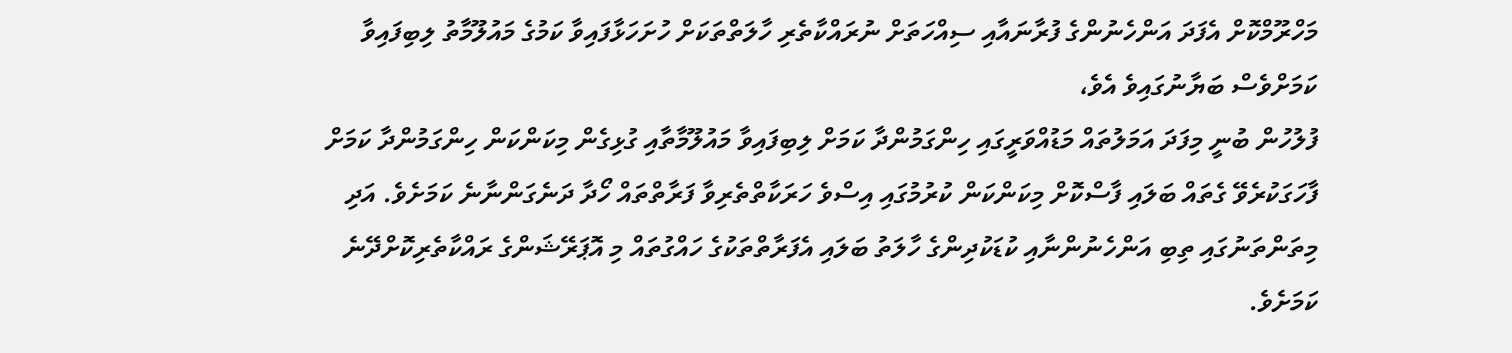މަހްރޫމްކޮށް އެފަދަ އަންހެނުންގެ ފުރާނައާއި ސިއްހަތަށް ނުރައްކާތެރި ހާލަތްތަކަށް ހުށަހަޅާފައިވާ ކަމުގެ މައުލޫމާތު ލިބިފައިވާ ކަމަށްވެސް ބަޔާނުގައިވެ އެވެ،
ފުލުހުން ބުނީ މިފަދަ އަމަލުތައް މަޑުއްވަރީގައި ހިންގަމުންދާ ކަމަށް ލިބިފައިވާ މައުލޫމާތާއި ގުޅިގެން މިކަންކަން ހިންގަމުންދާ ކަމަށް ފާހަގަކުރެވޭ ގެތައް ބަލައި ފާސްކޮށް މިކަންކަން ކުރުމުގައި އިސްވެ ހަރަކާތްތެރިވާ ފަރާތްތައް ހޯދާ ދަނެގަންނާނެ ކަމަށެވެ. އަދި މިތަންތަނުގައި ތިބި އަންހެނުންނާއި ކުޑަކުދިންގެ ހާލަތު ބަލައި އެފަރާތްތަކުގެ ހައްގުތައް މި އޮޕަރޭޝަންގެ ރައްކާތެރިކޮށްދޭނެ ކަމަށެވެ.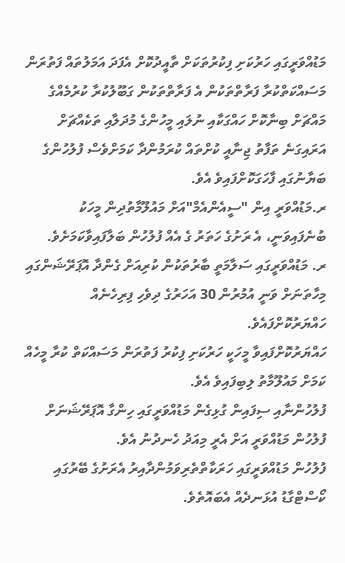މަޑުއްވަރީގައި ހަރުކަށި ފިކުރުތަކަށް ތާއީދުކޮށް އެފަދަ އަމަލުތައް ފަތުރަން މަސައްކަތްކުރާ ފަރާތްތަކުން އެ ފަރާތްތަކުން ގަބޫލުކުރާ ކުރުމެއްގެ މައްޗަށް ބިނާކޮށް ހައްގަކާއި ނުލައި މީހުންގެ މުދަލާއި ތަކެއްޗަށް އަރައިގަނެ ތަފާތު ޖިނާއީ ކުށްތައް ކުރަމުންދާ ކަމަށްވެސް ފުލުހުންގެ ބަޔާނުގައި ފާހަގަކޮށްފައިވެ އެވެ.
ރ.މަޑުއްވަރީ އިން "ސީއެންއެމް"އަށް މައުލޫމާތުދިން މީހަކު ބުނެފައިވަނީ، އެ ރަށުގެ ހަތަރު ގެ އެއް ފުލުހުން ބަލާފައިވާކަމަށެވެ.
ރ. މަޑުއްވަރީގައި ސަލާމަތީ ބާރުތަކުން ކުރިއަށް ގެންދާ އޮޕަރޭޝަންގައި މިހާތަނަށް ވަނީ އުމުރުން 30 އަހަރުގެ ދިވެހި ފިރިހެނެއް ހައްޔަރުކޮށްފައެވެ.
ހައްޔަރުކޮށްފައިވާ މީހަކީ ހަރުކަށި ފިކުރު ފަތުރަން މަސައްކަތް ކުރާ މީހެއް ކަމަށް މައުލޫމާތު ލިބިފައިވެ އެވެ.
ފުލުހުންނާއި ސިފައިން ގުޅިގެން މަޑުއްވަރީގައި ހިންގާ އޮޕަރޭޝަނަށް ފުލުހުން މަޑުއްވަރީ އަށް އެރީ މިއަދު ހެނދުނު އެވެ.
ފުލުހުން މަޑުއްވަރީގައި ހަރަކާތްތެރިވަމުންދާއިރު އެރަށުގެ ބޭރުގައި ކޯސްޓްގާޑު އުޅަނދެއް އެބައޮތެވެ.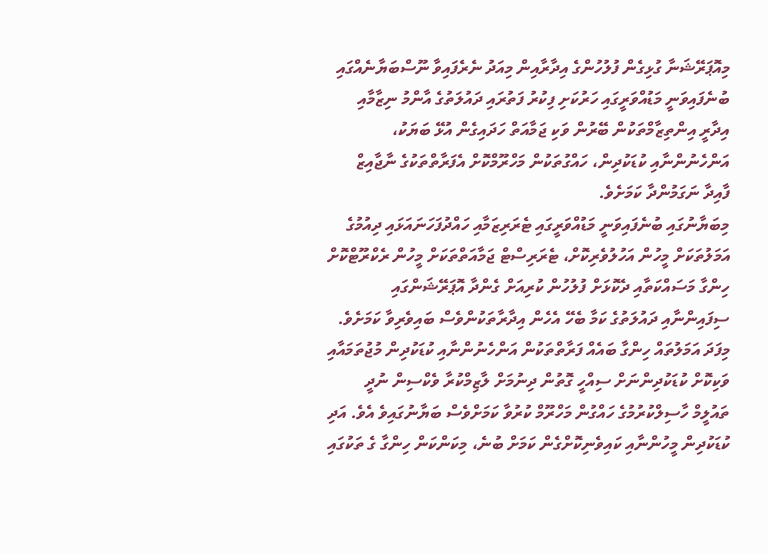މިއޮޕަރޭޝަނާ ގުޅިގެން ފުލުހުންގެ އިދާރާއިން މިއަދު ނެރެފައިވާ ނޫސްބަޔާނެއްގައި ބުނެފައިވަނީ މަޑުއްވަރީގައި ހަރުކަށި ފިކުރު ފަތުރައި ދައުލަތުގެ އާންމު ނިޒާމާއި އިދާރީ އިންތިޒާމްތަކުން ބޭރުން ވަކި ޖަމާއަތް ހަދައިގެން އުޅޭ ބަޔަކު، އަންހެނުންނާއި ކުޑަކުދިން، ހައްގުތަކުން މަހްރޫމްކޮށް އެފަރާތްތަކުގެ ނާޖާއިޒް ފާއިދާ ނަގަމުންދާ ކަމަށެވެ.
މިބަޔާނުގައި ބުނެފައިވަނީ މަޑުއްވަރީގައި ޓެރަރިޒަމާއި ހައްދުފަހަނައަޅައި ދިއުމުގެ އަމަލުތަކަށް މީހުން އަހުލުވެރިކޮށް، ޓެރަރިސްޓް ޖަމާއަތްތަކަށް މީހުން ރެކްރޫޓްކޮށް ހިންގާ މަސައްކަތާއި ދެކޮޅަށް ފުލުހުން ކުރިއަށް ގެންދާ އޮޕަރޭޝަންގައި ސިފައިންނާއި ދައުލަތުގެ ކަމާ ބެހޭ އެހެން އިދާރާތަކުންވެސް ބައިވެރިވާ ކަމަށެވެ.
މިފަދަ އަމަލުތައް ހިންގާ ބައެއް ފަރާތްތަކުން އަންހެނުންނާއި ކުޑަކުދިން މުޖުތަމައާއި ވަކިކޮށް ކުޑަކުދިންނަށް ސިއްހީ ގޮތުން ދިނުމަށް ލާޒިމްކުރާ ވެކްސިން ނުދީ ތައުލީމް ހާސިލްކުރުމުގެ ހައްގުން މަހްރޫމް ކުރުވާ ކަމަށްވެސް ބަޔާނުގައިވެ އެވެ. އަދި ކުޑަކުދިން މީހުންނާއި ކައިވެނިކޮށްގެން ކަމަށް ބުނެ، މިކަންކަން ހިންގާ ގެ ތަކުގައި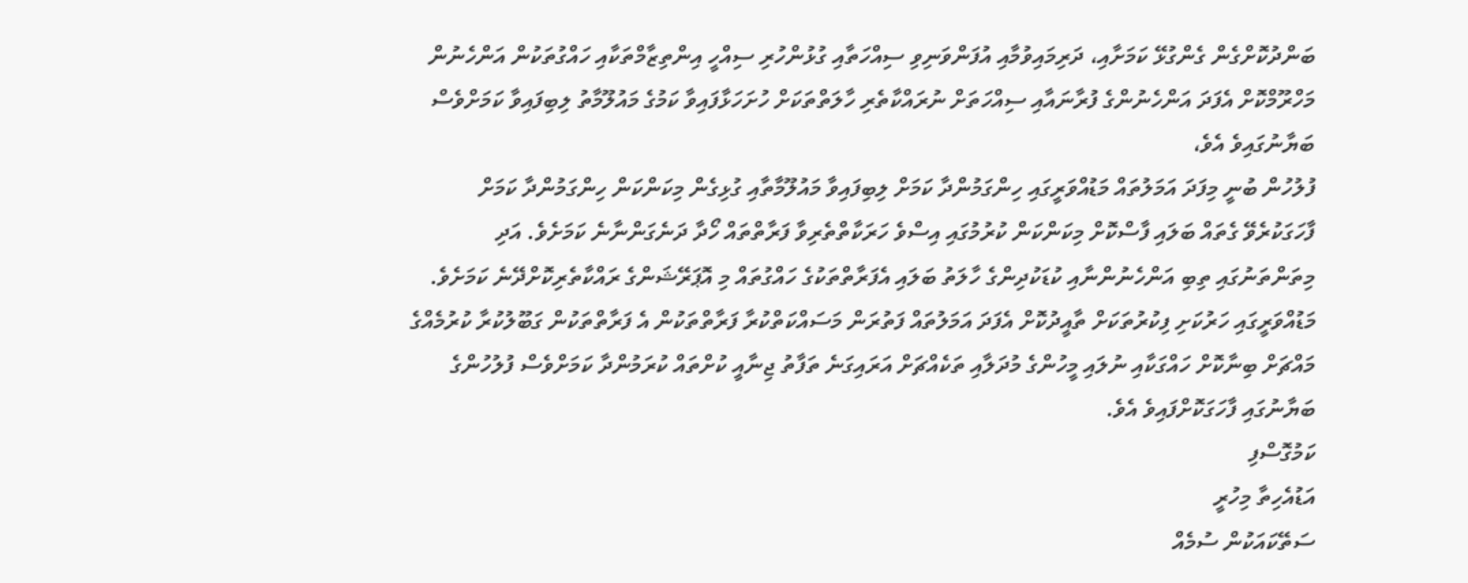ބަންދުކޮށްގެން ގެންގުޅޭ ކަމަށާއި، ދަރިމައިވުމާއި އުފަންވަނިވި ސިއްހަތާއި ގުޅުންހުރި ސިއްހީ އިންތިޒާމްތަކާއި ހައްގުތަކުން އަންހެނުން މަހްރޫމްކޮށް އެފަދަ އަންހެނުންގެ ފުރާނައާއި ސިއްހަތަށް ނުރައްކާތެރި ހާލަތްތަކަށް ހުށަހަޅާފައިވާ ކަމުގެ މައުލޫމާތު ލިބިފައިވާ ކަމަށްވެސް ބަޔާނުގައިވެ އެވެ،
ފުލުހުން ބުނީ މިފަދަ އަމަލުތައް މަޑުއްވަރީގައި ހިންގަމުންދާ ކަމަށް ލިބިފައިވާ މައުލޫމާތާއި ގުޅިގެން މިކަންކަން ހިންގަމުންދާ ކަމަށް ފާހަގަކުރެވޭ ގެތައް ބަލައި ފާސްކޮށް މިކަންކަން ކުރުމުގައި އިސްވެ ހަރަކާތްތެރިވާ ފަރާތްތައް ހޯދާ ދަނެގަންނާނެ ކަމަށެވެ. އަދި މިތަންތަނުގައި ތިބި އަންހެނުންނާއި ކުޑަކުދިންގެ ހާލަތު ބަލައި އެފަރާތްތަކުގެ ހައްގުތައް މި އޮޕަރޭޝަންގެ ރައްކާތެރިކޮށްދޭނެ ކަމަށެވެ.
މަޑުއްވަރީގައި ހަރުކަށި ފިކުރުތަކަށް ތާއީދުކޮށް އެފަދަ އަމަލުތައް ފަތުރަން މަސައްކަތްކުރާ ފަރާތްތަކުން އެ ފަރާތްތަކުން ގަބޫލުކުރާ ކުރުމެއްގެ މައްޗަށް ބިނާކޮށް ހައްގަކާއި ނުލައި މީހުންގެ މުދަލާއި ތަކެއްޗަށް އަރައިގަނެ ތަފާތު ޖިނާއީ ކުށްތައް ކުރަމުންދާ ކަމަށްވެސް ފުލުހުންގެ ބަޔާނުގައި ފާހަގަކޮށްފައިވެ އެވެ.
ކަމުގޮސްފި
އަޑުއެހިތާ މިހުރީ
ސަތޭކައަކުން ސުމެއް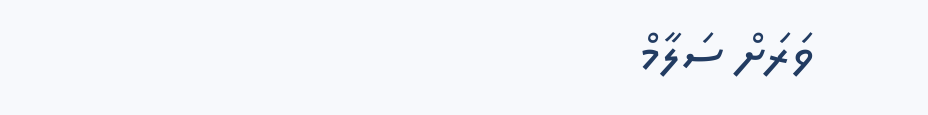ވަރަށް ސަލާމް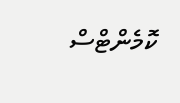ކޮމެންޓްސް